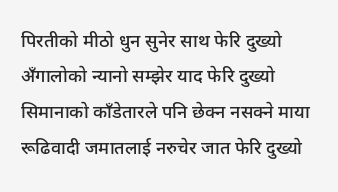पिरतीको मीठो धुन सुनेर साथ फेरि दुख्यो
अँगालोको न्यानो सम्झेर याद फेरि दुख्यो
सिमानाको काँडेतारले पनि छेक्न नसक्ने माया
रूढिवादी जमातलाई नरुचेर जात फेरि दुख्यो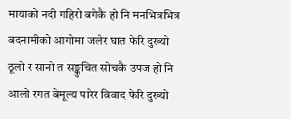मायाको नदी गहिरो बगेकै हो नि मनभित्रभित्र
बदनामीको आगोमा जलेर घात फेरि दुख्यो
ठूलो र सानो त सङ्कुचित सोचकै उपज हो नि
आलो रगत बेमूल्य पारेर विवाद फेरि दुख्यो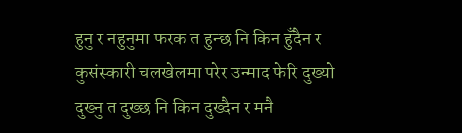हुनु र नहुनुमा फरक त हुन्छ नि किन हुँदैन र
कुसंस्कारी चलखेलमा परेर उन्माद फेरि दुख्यो
दुख्नु त दुख्छ नि किन दुख्दैन र मनै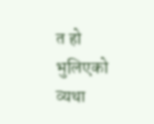त हो
भुलिएको व्यथा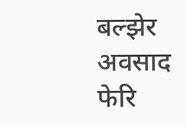बल्झेर अवसाद फेरि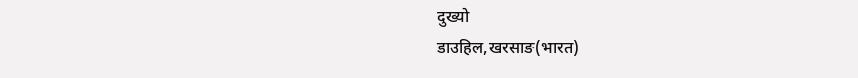दुख्यो
डाउहिल,खरसाङ(भारत)